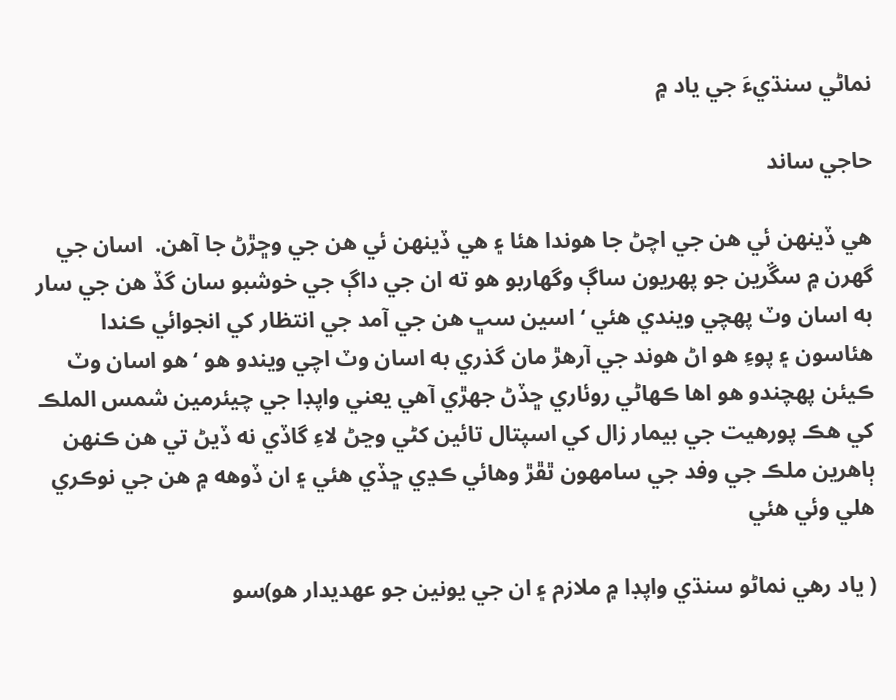نماڻي سنڌيءَ جي ياد ۾

حاجي ساند

هي ڏينهن ئي هن جي اچڻ جا هوندا هئا ۽ هي ڏينهن ئي هن جي وڇڙڻ جا آهن.  اسان جي گهرن ۾ سڱرين جو پهريون ساڳ وگهاربو هو ته ان جي داڳ جي خوشبو سان گڏ هن جي سار به اسان وٽ پهچي ويندي هئي ‘ اسين سڀ هن جي آمد جي انتظار کي انجوائي ڪندا هئاسون ۽ پوءِ هو اڻ هوند جي آرهڙ مان گذري به اسان وٽ اچي ويندو هو ‘ هو اسان وٽ ڪيئن پهچندو هو اها ڪهاڻي روئاري ڇڏڻ جهڙي آهي يعني واپڊا جي چيئرمين شمس الملڪ کي هڪ پورهيت جي بيمار زال کي اسپتال تائين کڻي وڃڻ لاءِ گاڏي نه ڏيڻ تي هن ڪنهن ٻاهرين ملڪ جي وفد جي سامهون ٿڦڙ وهائي ڪڍي ڇڏي هئي ۽ ان ڏوهه ۾ هن جي نوڪري هلي وئي هئي

( ياد رهي نماڻو سنڌي واپڊا ۾ ملازم ۽ ان جي يونين جو عهديدار هو)سو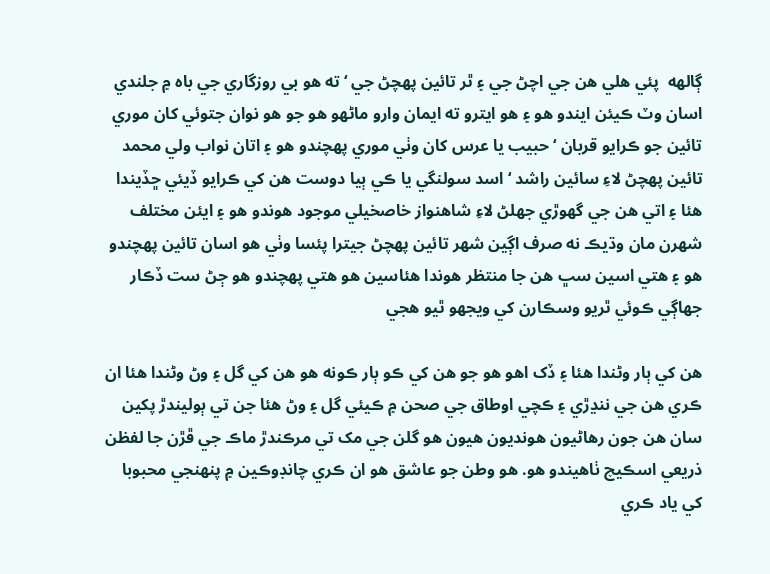ڳالھه  پئي هلي هن جي اچڻ جي ۽ ٿر تائين پهچڻ جي ‘ ته هو بي روزگاري جي باه ۾ جلندي اسان وٽ ڪيئن ايندو هو ۽ هو ايترو ته ايمان وارو ماڻهو هو جو هو نوان جتوئي کان موري تائين جو ڪرايو قربان ‘ حبيب يا عرس کان وٺي موري پهچندو هو ۽ اتان نواب ولي محمد تائين پهچڻ لاءِ سائين راشد ‘ اسد سولنگي يا ڪي ٻيا دوست هن کي ڪرايو ڏيئي ڇڏيندا هئا ۽ اتي هن جي گهوڙي جهلڻ لاءِ شاهنواز خاصخيلي موجود هوندو هو ۽ ايئن مختلف شهرن مان وڌيڪ نه صرف اڳين شهر تائين پهچڻ جيترا پئسا وٺي هو اسان تائين پهچندو هو ۽ هتي اسين سڀ هن جا منتظر هوندا هئاسين هو هتي پهچندو هو ڄڻ ست ڏڪار جهاڳي ڪوئي ٿريو وسڪارن کي ويجهو ٿيو هجي

هن کي ٻار وڻندا هئا ۽ ڏک اهو هو جو هن کي ڪو ٻار ڪونه هو هن کي گل ۽ وڻ وڻندا هئا ان ڪري هن جي ننڍڙي ۽ ڪچي اوطاق جي صحن ۾ ڪيئي گل ۽ وڻ هئا جن تي ٻوليندڙ پکين سان هن جون رهاڻيون هونديون هيون هو گلن جي مک تي مرڪندڙ ماڪ جي ڦڙن جا لفظن ذريعي اسڪيچ ٺاهيندو هو. هو وطن جو عاشق هو ان ڪري چانڊوڪين ۾ پنهنجي محبوبا کي ياد ڪري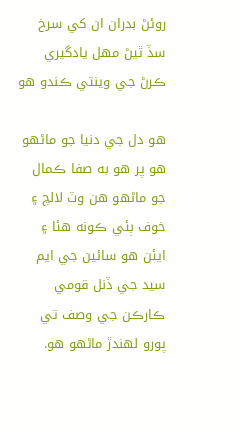روئڻ بدران ان کي سرخ سڏ ٿيڻ مهل يادگيري ڪرڻ جي وينتي ڪندو هو

هو دل جي دنيا جو ماڻهو هو پر هو به صفا ڪمال جو ماڻهو هن وٽ لالچ ۽ خوف ٻئي ڪونه هئا ۽ ايئن هو سائين جي ايم سيد جي ڏنل قومي ڪارڪن جي وصف تي پورو لهندڙ ماڻهو هو.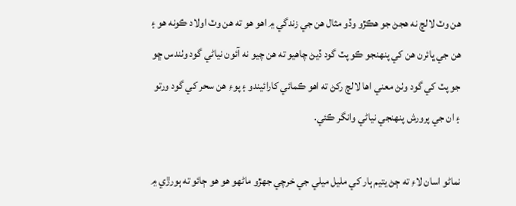هن وٽ لالچ نه هجڻ جو هڪڙو وڏو مثال هن جي زندگي ۾ اهو هو ته هن وٽ اولاد ڪونه هو ۽ هن جي ڀائرن هن کي پنهنجو ڪو پٽ گود ڏيڻ چاهيو ته هن چيو نه آئون نياڻي گود وٺندس ڇو جو پٽ کي گود وٺڻ معني اها لالچ رکڻ ته اهو ڪمائي کارائيندو ۽ پوءِ هن سحر کي گود ورتو ۽ ان جي پرورش پنهنجي نياڻي وانگر ڪئي.

نماڻو اسان لاءِ ته ڄڻ يتيم ٻار کي مليل ميلي جي خرچي جهڙو ماڻهو هو هو ڄائو ته ٻورڙي ۾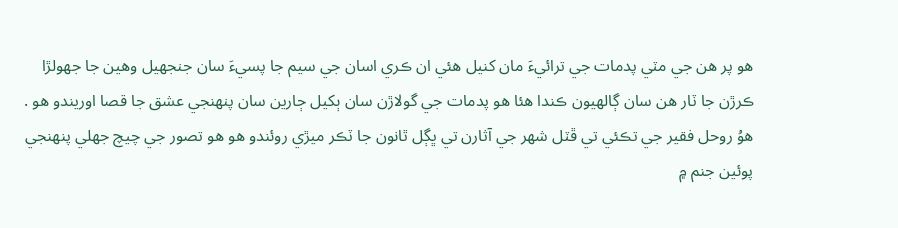هو پر هن جي مٽي پدمات جي ترائيءَ مان کنيل هئي ان ڪري اسان جي سيم جا پسيءَ سان جنجهيل وهين جا جهولڙا ڪرڙن جا ٽار هن سان ڳالهيون ڪندا هئا هو پدمات جي گولاڙن سان ٻکيل ڄارين سان پنهنجي عشق جا قصا اوريندو هو . هوُ روحل فقير جي تڪئي تي ڦٽل شهر جي آثارن تي ڀڳل ٿانون جا ٽڪر ميڙي روئندو هو هو تصور جي چيچ جهلي پنهنجي پوئين جنم ۾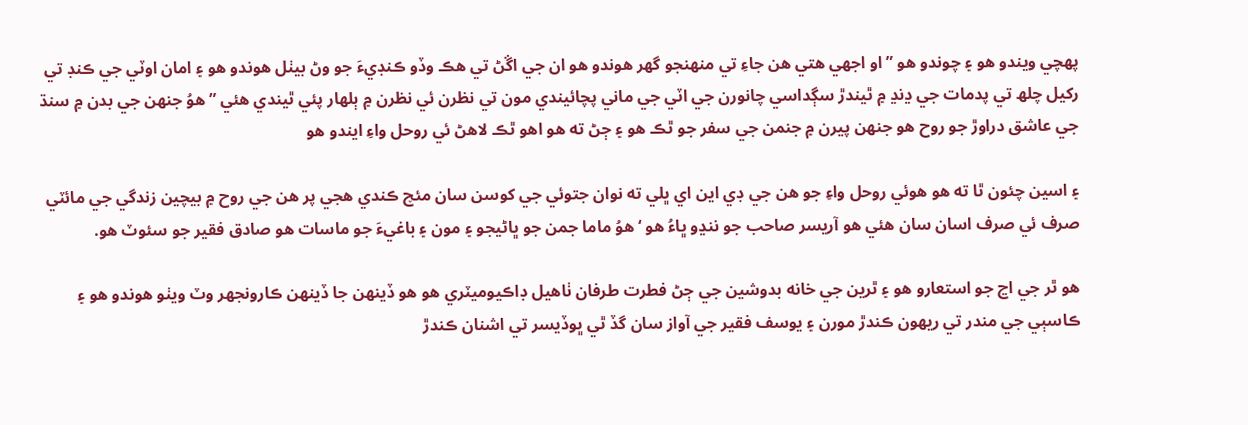پهچي ويندو هو ۽ چوندو هو ” او اجهي هتي هن جاءِ تي منهنجو گهر هوندو هو ان جي اڱڻ تي هڪ وڏو ڪنڊيءَ جو وڻ بيٺل هوندو هو ۽ امان اوٽي جي ڪنڊ تي رکيل چلھ تي پدمات جي ڍنڍ ۾ ٿيندڙ سڳداسي چانورن جي اٽي جي ماني پچائيندي مون تي نظرن ئي نظرن ۾ ٻلهار پئي ٿيندي هئي ” هوُ جنهن جي بدن ۾ سنڌ جي عاشق دراوڙ جو روح هو جنهن پيرن ۾ جنمن جي سفر جو ٿڪ هو ۽ ڄڻ ته هو اهو ٿڪ لاهڻ ئي روحل واءِ ايندو هو

۽ اسين چئون ٿا ته هو هوئي روحل واءِ جو هن جي ڊي اين اي ڀلي ته نوان جتوئي جي کوسن سان مئچ ڪندي هجي پر هن جي روح ۾ بيچين زندگي جي مائٽي صرف ئي صرف اسان سان هئي هو آريسر صاحب جو ننڍو ڀاءُ هو ‘ هوُ ماما جمن جو ڀاڻيجو ۽ مون ۽ باغيءَ جو ماسات هو صادق فقير جو سئوٽ هو.

هو ٿر جي اڃ جو استعارو هو ۽ ٿرين جي خانه بدوشين جي ڄڻ فطرت طرفان ٺاهيل ڊاڪيوميٽري هو هو ڏينهن جا ڏينهن ڪارونجهر وٽ ويٺو هوندو هو ۽ ڪاسٻي جي مندر تي ريهون ڪندڙ مورن ۽ يوسف فقير جي آواز سان گڏ ٿي ڀوڏيسر تي اشنان ڪندڙ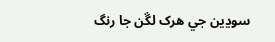سوڍين جي هرک لڱن جا رنگ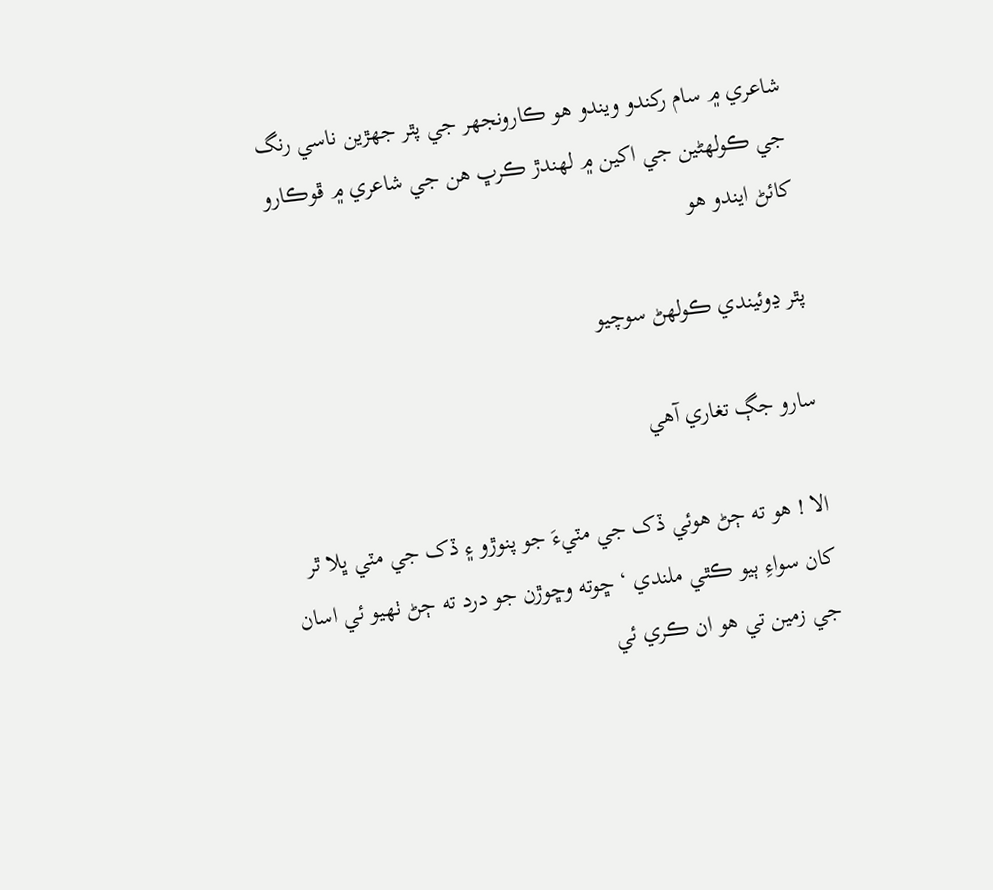شاعري ۾ سام رکندو ويندو هو ڪارونجهر جي پٿر جهڙين ناسي رنگ جي ڪولهڻين جي اکين ۾ لهندڙ ڪرڀ هن جي شاعري ۾ ڦوڪارو کائڻ ايندو هو

پٿر ڍوئيندي ڪولهڻ سوچيو

سارو جڳ تغاري آهي

الا ! هو ته ڄڻ هوئي ڏک جي مٽيءَ جو پنوڙو ۽ ڏک جي مٽي ڀلا ٿر کان سواءِ ٻيو ڪٿي ملندي ‘ ڇوته وڇوڙن جو درد ته ڄڻ ٺهيو ئي اسان جي زمين تي هو ان ڪري ئي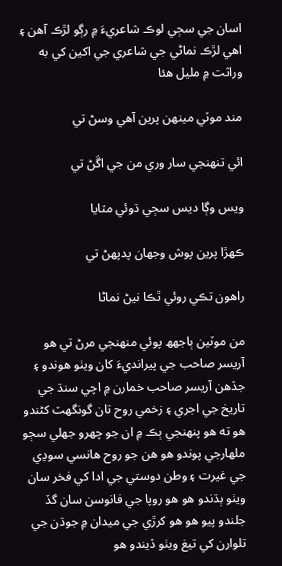اسان جي سڄي لوڪ شاعريءَ ۾ رڳو لڙڪ آهن ۽ اهي لڙڪ نماڻي جي شاعري جي اکين کي به وراثت ۾ مليل هئا

مند موٽي مينهن پرين آهي وسڻ تي

ائي تنهنجي سار وري من جي اڱڻ تي

ويس وڳا ديس سڄي ڌوئي مٽايا

ڪهڙا پرين پوش وجهان پدپهڻ تي

راهون تڪي روئي ٿڪا نيڻ نماڻا

من موٽين ٻاجهھ پوئي منهنجي مرڻ تي هو آريسر صاحب جي پيرانديءَ کان ويٺو هوندو ۽ جڏهن آريسر صاحب خمارن ۾ اچي سنڌ جي تاريخ جي اجري ۽ زخمي روح تان گونگهٽ کڻندو هو ته هو پنهنجي ٻڪ ۾ ان جو چهرو جهلي سڄو ملهارجي پوندو هو هن جو روح هانسي سوڍي جي غيرت ۽ وطن دوستي جي ادا کي فخر سان ويٺو ٻڌندو هو هو روپا جي فانوسن سان گڏ جلندو پيو هو هو کرڙي جي ميدان ۾ جوڌن جي تلوارن کي تيغ ويٺو ڏيندو هو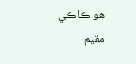هو ڪاڪي مقيم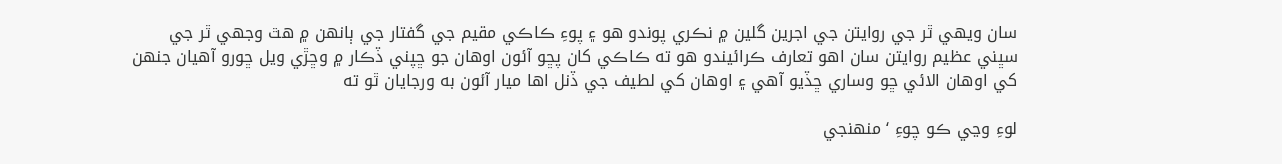سان ويهي ٿر جي روايتن جي اجرين گلين ۾ نڪري پوندو هو ۽ پوءِ ڪاڪي مقيم جي گفتار جي ٻانهن ۾ هٿ وجهي ٿر جي سڀني عظيم روايتن سان اهو تعارف ڪرائيندو هو ته ڪاڪي کان پڇو آئون اوهان جو ڇپني ڏڪار ۾ وڇڙي ويل ڇورو آهيان جنهن کي اوهان الائي ڇو وساري ڇڏيو آهي ۽ اوهان کي لطيف جي ڏنل اها ميار آئون به ورجايان ٿو ته

لوءِ وڃي ڪو چوءِ ‘ منهنجي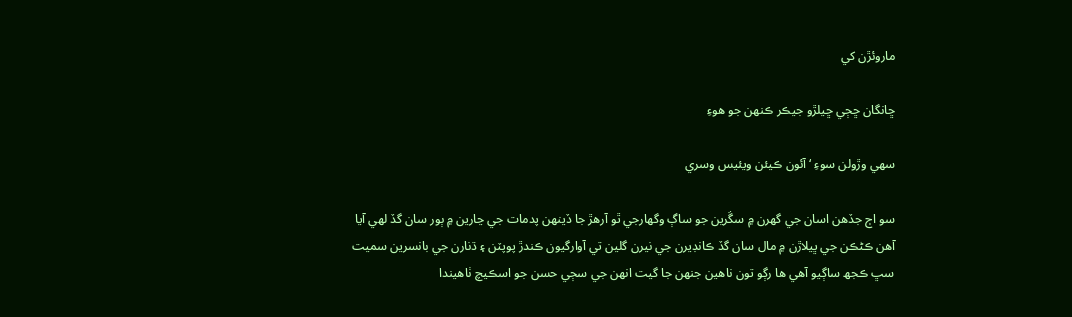ماروئڙن کي

ڇانگان ڇڄي ڇيلڙو جيڪر ڪنهن جو هوءِ

سهي وڙولن سوءِ ‘ آئون ڪيئن ويئيس وسري

سو اڄ جڏهن اسان جي گهرن ۾ سڱرين جو ساڳ وگهارجي ٿو آرهڙ جا ڏينهن پدمات جي ڃارين ۾ ٻور سان گڏ لهي آيا آهن ڪڻڪن جي ڀيلاڙن ۾ مال سان گڏ ڪانڊيرن جي نيرن گلين تي آوارگيون ڪندڙ پوپٽن ۽ ڌنارن جي بانسرين سميت سڀ ڪجھ ساڳيو آهي ها رڳو تون ناهين جنهن جا گيت انهن جي سڄي حسن جو اسڪيچ ٺاهيندا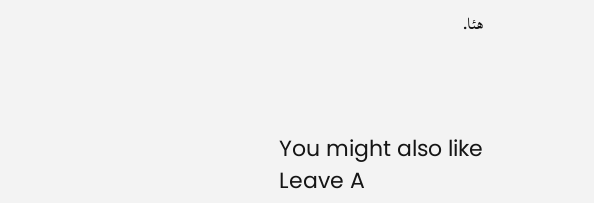هئا.



You might also like
Leave A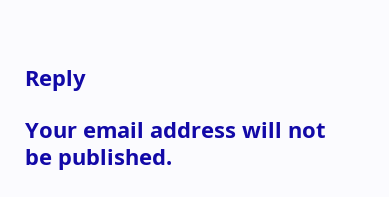Reply

Your email address will not be published.